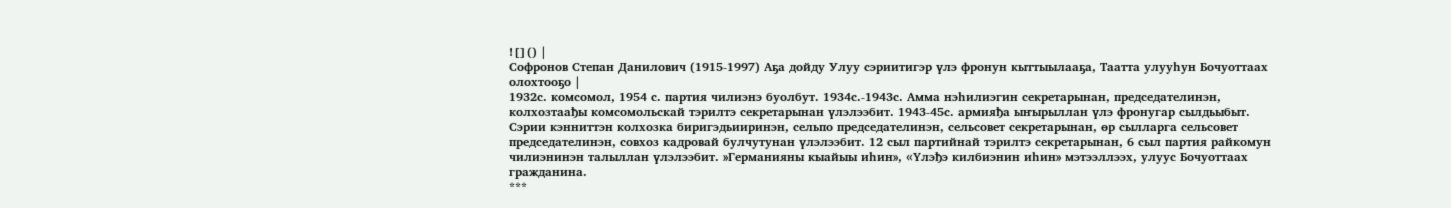![]() |
Софронов Степан Данилович (1915-1997) Аҕа дойду Улуу сэриитигэр үлэ фронун кыттыылааҕа, Таатта улууһун Бочуоттаах олохтооҕо |
1932с. комсомол, 1954 с. партия чилиэнэ буолбут. 1934с.-1943с. Амма нэһилиэгин секретарынан, председателинэн, колхозтаађы комсомольскай тэрилтэ секретарынан үлэлээбит. 1943-45с. армияђа ыҥырыллан үлэ фронугар сылдьыбыт. Сэрии кэнниттэн колхозка биригэдьииринэн, сельпо председателинэн, сельсовет секретарынан, өр сылларга сельсовет председателинэн, совхоз кадровай булчутунан үлэлээбит. 12 сыл партийнай тэрилтэ секретарынан, 6 сыл партия райкомун чилиэнинэн талыллан үлэлээбит. »Германияны кыайыы иһин», «Yлэђэ килбиэнин иһин» мэтээллээх, улуус Бочуоттаах гражданина.
***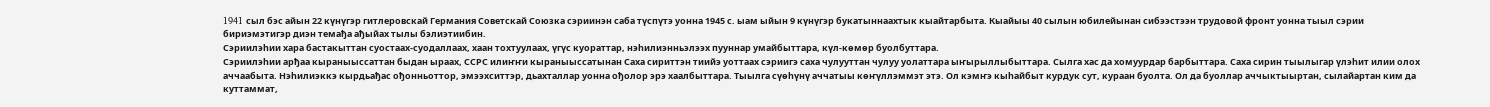1941 cыл бэс айын 22 күнүгэр гитлеровскай Германия Советскай Союзка сэриинэн саба түспүтэ уонна 1945 с. ыам ыйын 9 күнүгэр букатыннаахтык кыайтарбыта. Кыайыы 40 сылын юбилейынан сибээстээн трудовой фронт уонна тыыл сэрии бириэмэтигэр диэн темађа ађыйах тылы бэлиэтиибин.
Сэриилэhии хара бастакыттан суостаах-суодаллаах, хаан тохтуулаах, үгүс куораттар, нэhилиэнньэлээх пууннар умайбыттара, күл-көмөр буолбуттара.
Сэриилэhии арђаа кыраныыссаттан быдан ыраах, ССРС илиҥҥи кыраныыссатынан Саха сириттэн тиийэ уоттаах сэриигэ саха чулууттан чулуу уолаттара ыҥырыллыбыттара. Cылга хас да хомуурдар барбыттара. Саха сирин тыылыгар үлэhит илии олох аччаабыта. Нэhилиэккэ кырдьађас ођонньоттор, эмээхситтэр, дьахталлар уонна ођолор эрэ хаалбыттара. Тыылга сүөhүнү аччатыы көҥүллэммэт этэ. Ол кэмҥэ кыhайбыт курдук сут, кураан буолта. Ол да буоллар аччыктыыртан, сылайартан ким да куттаммат,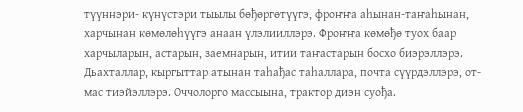түүннэри- күнүстэри тыылы бөђөргөтүүгэ, фроҥҥа аhынан-таҥаhынан, харчынан көмөлөhүүгэ анаан үлэлииллэрэ. Фроҥҥа көмөђө туох баар харчыларын, астарын, заемнарын, итии таҥастарын босхо биэрэллэрэ. Дьахталлар, кыргыттар атынан таhађас таhаллара, почта сүүрдэллэрэ, от-мас тиэйэллэрэ. Оччолорго массыына, трактор диэн суођа.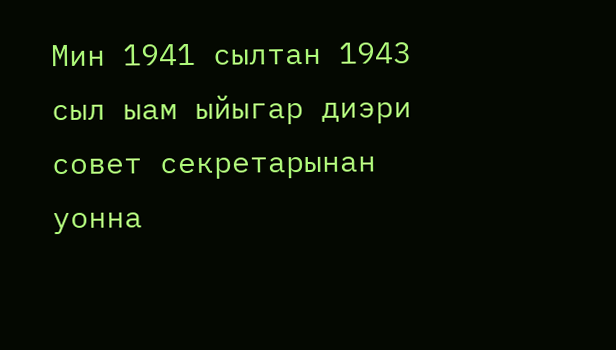Мин 1941 сылтан 1943 сыл ыам ыйыгар диэри совет секретарынан уонна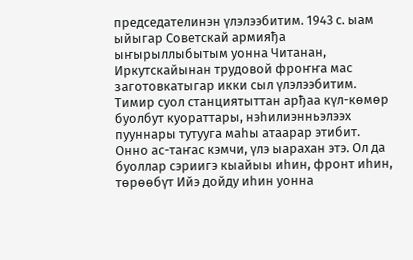председателинэн үлэлээбитим. 1943 с. ыам ыйыгар Советскай армияђа ыҥырыллыбытым уонна Читанан, Иркутскайынан трудовой фроҥҥа мас заготовкатыгар икки сыл үлэлээбитим. Тимир суол станциятыттан арђаа күл-көмөр буолбут куораттары, нэhилиэнньэлээх пууннары тутууга маhы атаарар этибит. Онно ас-таҥас кэмчи, үлэ ыарахан этэ. Ол да буоллар сэриигэ кыайыы иhин, фронт иhин, төрөөбүт Ийэ дойду иhин уонна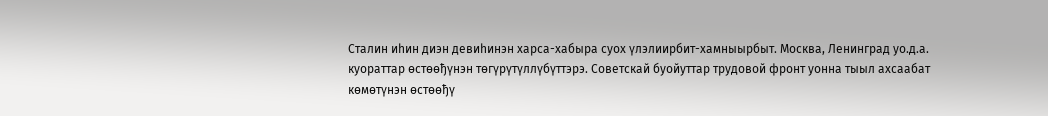Сталин иhин диэн девиhинэн харса-хабыра суох үлэлиирбит-хамныырбыт. Москва, Ленинград уо.д.а. куораттар өстөөђүнэн төгүрүтүллүбүттэрэ. Советскай буойуттар трудовой фронт уонна тыыл ахсаабат көмөтүнэн өстөөђү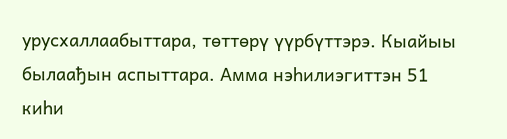урусхаллаабыттара, төттөрү үүрбүттэрэ. Кыайыы былаађын аспыттара. Амма нэhилиэгиттэн 51 киhи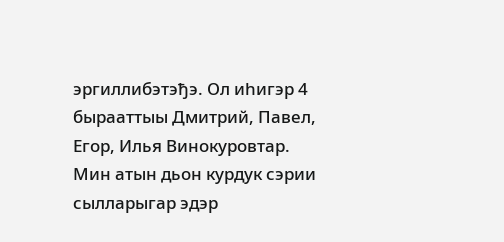эргиллибэтэђэ. Ол иhигэр 4 бырааттыы Дмитрий, Павел, Егор, Илья Винокуровтар.
Мин атын дьон курдук сэрии сылларыгар эдэр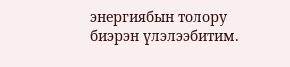энергиябын толору биэрэн үлэлээбитим.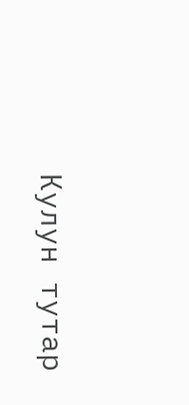Кулун тутар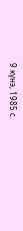9 күнэ, 1985 с.